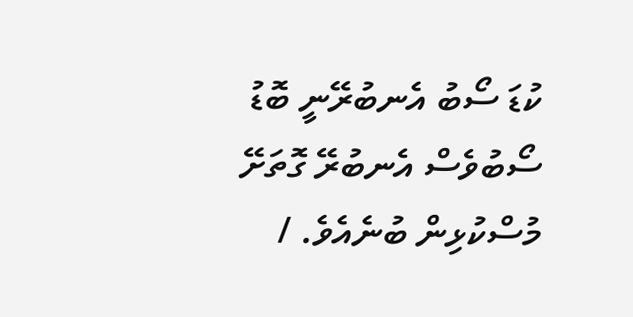ކުޑަ ސޯބު އެނބުރޭނީ ބޮޑު ސޯބުވެސް އެނބުރޭ ގޮތަށޭ މުސްކުޅިން ބުނެއެވެ. /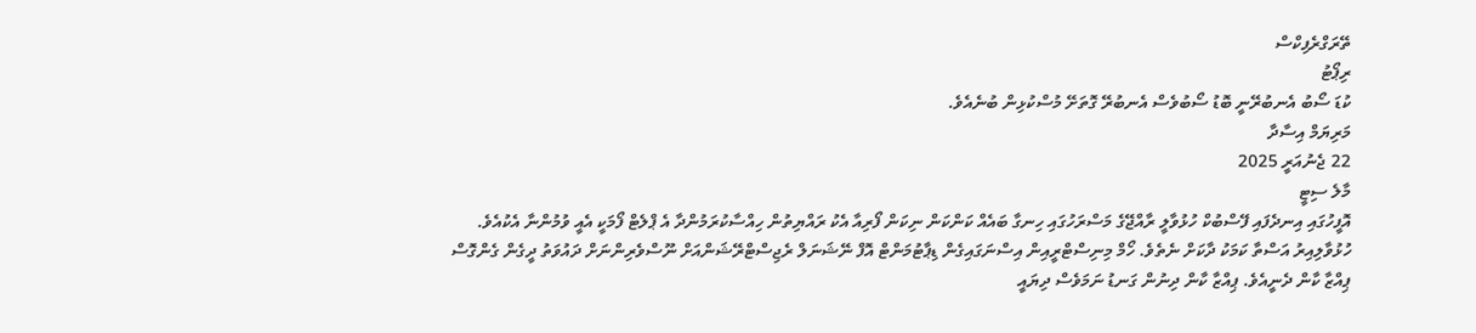ތޭރަގްރެފިކްސް
ރިޕޯޓު
ކުޑަ ސޯބު އެނބުރޭނީ ބޮޑު ސޯބުވެސް އެނބުރޭ ގޮތަށޭ މުސްކުޅިން ބުނެއެވެ.
މަރިޔަމް އިސާދާ
22 ޖެނުއަރީ 2025
މާލެ ސިޓީ
އޮފީހުގައި އިނދެފައި ފޭސްބުކް ހުޅުވާލީ ރާއްޖޭގެ މަސްރަހުގައި ހިނގާ ބައެއް ކަންކަން ނިކަން ފޯރިއާ އެކު ރައްޔިތުން ހިއްސާކުރަމުންދާ އެ ޕްލެޓް ފޯމަކީ އެއީ ވުމުންނާ އެކުއެވެ.
ހުޅުވާލިއިރު އަސްތާ ކަމަކު ދާކަށް ނެތެވެ. ހޯމް މިނިސްޓްރީއިން އިސްނަގައިގެން ޑިޕާޓުމަންޓް އޮފް ނޭޝަނަލް ރެޖިސްޓްރޭޝަންއަށް ނޫސްވެރިންނަށް ދައުވަތު ދީގެން ގެންގޮސް ޕިއްޒާ ކާން ދެނީއެވެ. ޕިއްޒާ ކާން ދިނުން ގަނޑު ނަމަވެސް ދިޔައީ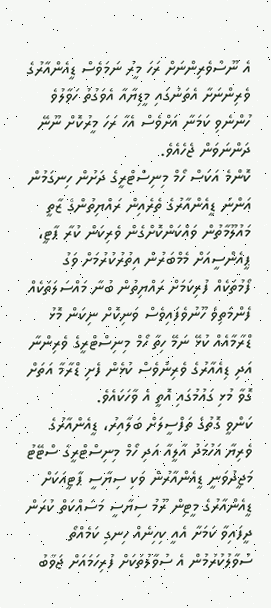އެ ނޫސްވެރިންނަށް ރަހަ މީރު ނަމަވެސް ޑީއެންއާރުގެ ވެރިންނަށާ އެތަނުގައި މީޑިޔާއާ އެވަގުތު ހަވާލުވެ ހުންނެވި ކަމަނާ އަށްވެސް އެހާ ރަހަ މީރުކޮށް ނޫނޭ ދަންނަވަން ޖެހެއެވެ.
ކޮންމެ އަކަސް ހޯމް މިނިސްޓްރީގެ ދަށުން ހިނގަމުން އަންނަ ޑީއެންއާރުގެ ތެރެއިން ރައްޔިތުންގެ ޒާތީ މައުލޫމާތުން ވައްކަންކޮށްގެން ވެރިކަން ކުރާ ޕާޓީ، ޕީއެންސީއަށް މެމްބަރުން އިތުރުކުރުމަށް ވަގު ފޯމުތަކެއް ފުރިކަމަށް ރައްޔިތުން ބުނާ މައްސަލަތަކެއް ފެންމަތިވެ ހޫނުވެފައިވެސް ވަނިކޮށް ނިކަން މޮޅު ޑްރާމާއެއް ކުޅޭ ނަމޭ ހިތާ ހޯމް މިނިސްޓްރީގެ ވެރިންނާ އަދި ޑިއެއާރުގެ ވެރިންވެސް ކުޅެން ފެށި ޑްރާމާ އަތަށް ގޮވާ މުޅި ގައުމުގައި އޮތީ އެ ވާހަކައެވެ.
ކަންވީ ގޮތުގެ ތަފްސީލަށް ބަލާއިރު، ޑީއެންއާރުގެ ވެރިޔާ އަހުމަދު އާލީއާ އަދި ހޯމް މިނިސްޓްރީގެ ސްޓޭޓު މަޖީދުވަނީ ޑީއެންއާރުން ވަކި ސިޔާސީ ޕާޓީއަކަށް ޑީއެންއާރުގެ މީޓިން ރޫމު ސިޔާސީ މަސައްކަތް ކުރަން ދީފައިވާ ކަމަށާ އެއީ ކިހިނެއް ހިނގި ކަމެއްތޯ ސުވާލުކުރުމުން އެ ސުވާލުތަކަށް ފުރިހަމައަށް ޖަވާބު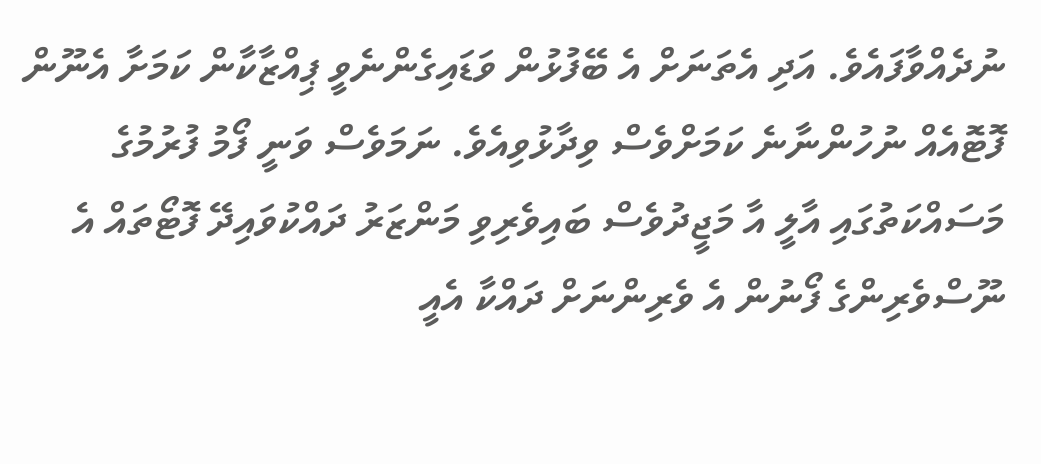ނުދެއްވާފައެވެ. އަދި އެތަނަށް އެ ބޭފުޅުން ވަޑައިގެންނެވީ ޕިއްޒާކާން ކަމަށާ އެނޫން ފޮޓޮއެއް ނުހުންނާނެ ކަމަށްވެސް ވިދާޅުވިއެވެ. ނަމަވެސް ވަނީ ފޯމު ފުރުމުގެ މަސައްކަތުގައި އާލީ އާ މަޖީދުވެސް ބައިވެރިވި މަންޒަރު ދައްކުވައިދޭ ފޮޓޯތައް އެ ނޫސްވެރިންގެ ފޯނުން އެ ވެރިންނަށް ދައްކާ އެއީ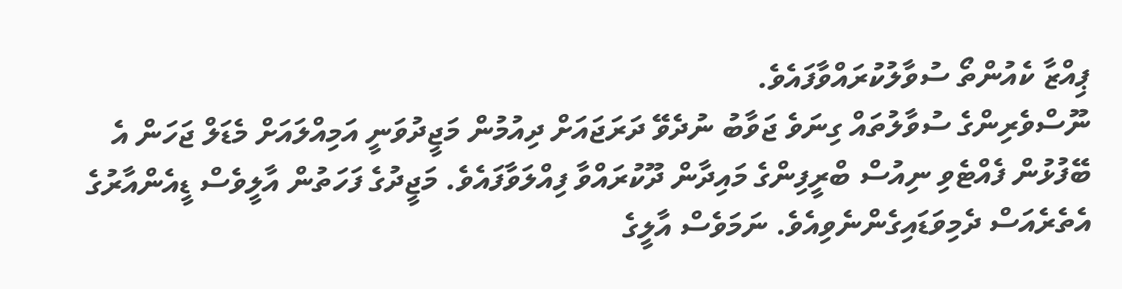ޕިއްޒާ ކެއުންތޯ ސުވާލުކުރައްވާފައެވެ.
ނޫސްވެރިންގެ ސުވާލުތައް ގިނަވެ ޖަވާބު ނުދެވޭ ދަރަޖައަށް ދިއުމުން މަޖީދުވަނީ އަމިއްލައަށް މެޑަލް ޖަހަން އެ ބޭފުޅުން ފެއްޓެވި ނިއުސް ބްރީފިންގެ މައިދާން ދޫކުރައްވާ ފިއްލަވާފައެވެ. މަޖީދުގެ ފަހަތުން އާލީވެސް ޑީއެންއާރުގެ އެތެރެއަސް ދެމިވަޑައިގެންނެވިއެވެ. ނަމަވެސް އާލީގެ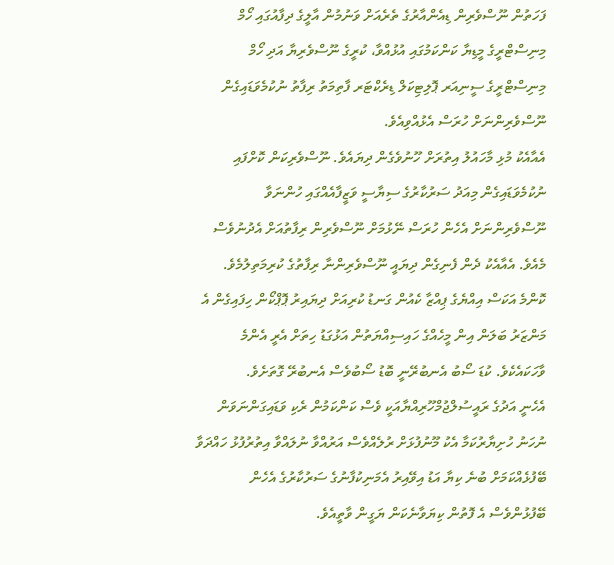ފަހަތުން ނޫސްވެރިން ޑިއެންއާރުގެ ތެރެއަށް ވަނުމުން އާލީގެ ދިފާއުގައި ހޯމް މިނިސްޓްރީގެ މީޑިޔާ ކަންކަމުގައި އުޅުއްވާ، ކުރީގެ ނޫސްވެރިޔާ އަދި ހޯމް މިނިސްޓްރީގެ ސީނިއަރ ޕޮލިޓިކަލް ޑިރެކްޓަރ ފާތިމަތު ރިފާތު ނުކުމެވަޑައިގެން ނޫސްވެރިންނަށް ހުރަސް އެޅުއްވިއެވެ.
އެއާއެކު މުޅި މާހައުލު އިތުރަށް ހޫނުވެގެން ދިޔައެވެ. ނޫސްވެރިކަން ކޮށްފައި ނުކުމެވަޑައިގެން މިއަދު ސަރުކާރުގެ ސިޔާސީ ވަޒީފާއެއްގައި ހުންނަވާ ނޫސްވެރިންނަށް އެހެން ހުރަސް ނޭޅުމަށް ނޫސްވެރިން ރިފާތުއަށް އެދުނުވެސް މެއެވެ. އެއާއެކު ދެން ފެނިގެން ދިޔައީ ނޫސްވެރިންނާ ރިފާތުގެ ކުރިމަތިލުމެވެ. ކޮންމެ އަކަސް އިއްޔެގެ ޕިއްޒާ ކެއުން ގަނޑު ކުރިއަށް ދިޔައިރު ޕޮޕްކޯން ހިފައިގެން އެ މަންޒަރު ބަލަން އިން މީހެއްގެ ހައިސިއްޔަތުން އަޅުގަޑު ހިތަށް އެރީ އެންމެ ވާހަކައެކެވެ. ކުޑަ ސޯބު އެނބުރޭނީ ބޮޑު ސޯބުވެސް އެނބުރޭ ގޮތަށެވެ.
އެހެނީ އަދުގެ ރައީސުލްޖުމްހޫރިއްޔާއަކީ ވެސް ކަންކަމުން ރެކި ވަޑައިގަންނަވަން ނުހަނު ހުށިޔާރުކަމާ އެކު މޫނުފުޅަށް ރުލެއްވެސް އަރުއްވާ ނުލައްވާ އިތުރުފުޅު ހައްދަވާ ބޭފުޅެއްކަމަށް ބުނެ ކިޔާ އަޑު އިވޭއިރު އެމަނިކުފާނުގެ ސަރުކާރުގެ އެހެން ބޭފުޅުންވެސް އެ ފޮތުން ކިޔަވާނެކަން ޔަގީން ވާތީއެވެ.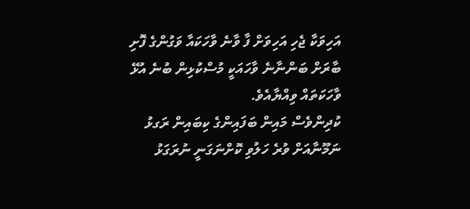އަހިވަކާ ޖެހި އަހިވަށް ފާ ވާނެ ވާހަކައާ ވަގުންގެ ފޮށި ބާރަށް ބަންނާނެ ވާހައަކީ މުސްކުޅިން ބުނެ އުޅޭ ވާހަކަތައް ވިއްޔާއެވެ.
ކުދިންވެސް މައިން ބަފައިންގެ ކިބައިން ރަގޅު ނަމޫނާއަށް ވުރެ ހަލުވި ކޮށްނަގަނީ ނުރަގަޅު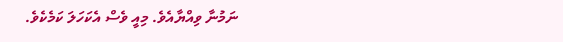ނަމުނާ ވިއްޔާއެވެ. މިއީ ވެސް އެކަހަލަ ކަމެކެވެ.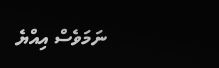ނަމަވެސް އިއްޔެ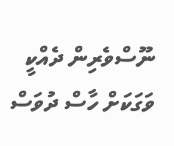ނޫސްވެރިން ދެއްކީ ވަގަކަށް ހާސް ދުވަސް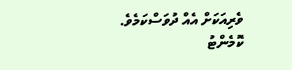ވެރިއަކަށް އެއް ދުވަސްކަމެވެ.
ކޮމެންޓު